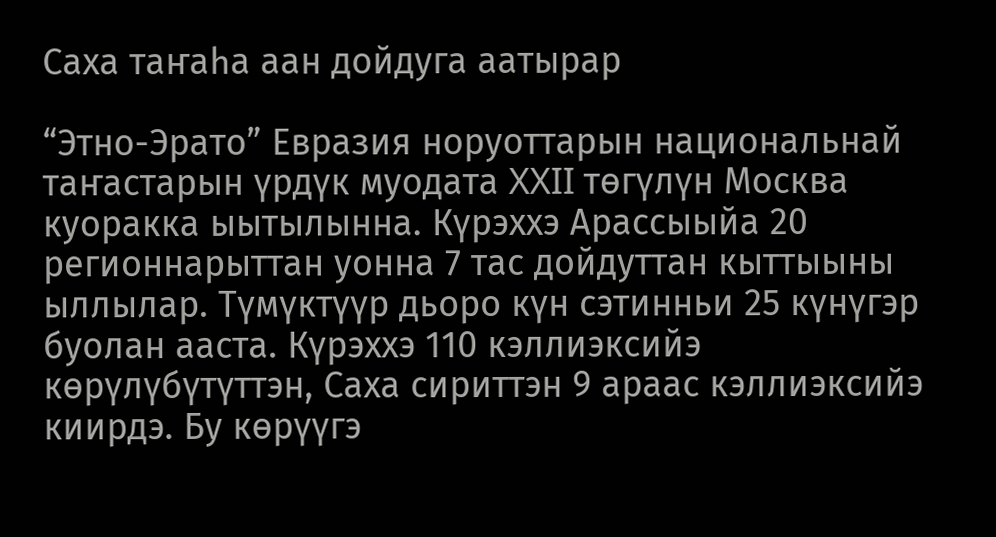Саха таҥаһа аан дойдуга аатырар

“Этно-Эрато” Евразия норуоттарын национальнай таҥастарын үрдүк муодата XXII төгүлүн Москва куоракка ыытылынна. Күрэххэ Арассыыйа 20 регионнарыттан уонна 7 тас дойдуттан кыттыыны ыллылар. Түмүктүүр дьоро күн сэтинньи 25 күнүгэр буолан ааста. Күрэххэ 110 кэллиэксийэ көрүлүбүтүттэн, Саха сириттэн 9 араас кэллиэксийэ киирдэ. Бу көрүүгэ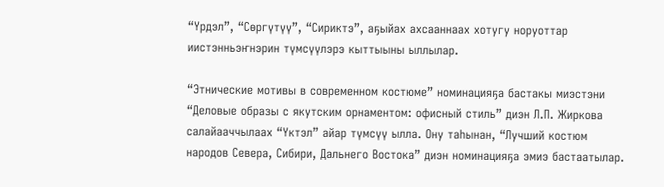“Үрдэл”, “Сөргүтүү”, “Сириктэ”, аҕыйах ахсааннаах хотугу норуоттар иистэнньэҥнэрин түмсүүлэрэ кыттыыны ыллылар.

“Этнические мотивы в современном костюме” номинацияҕа бастакы миэстэни “Деловые образы с якутским орнаментом: офисный стиль” диэн Л.П. Жиркова салайааччылаах “Үктэл” айар түмсүү ылла. Ону таһынан, “Лучший костюм народов Севера, Сибири, Дальнего Востока” диэн номинацияҕа эмиэ бастаатылар.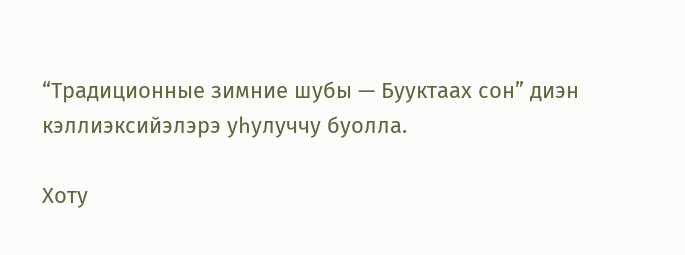“Традиционные зимние шубы — Бууктаах сон” диэн кэллиэксийэлэрэ уһулуччу буолла.

Хоту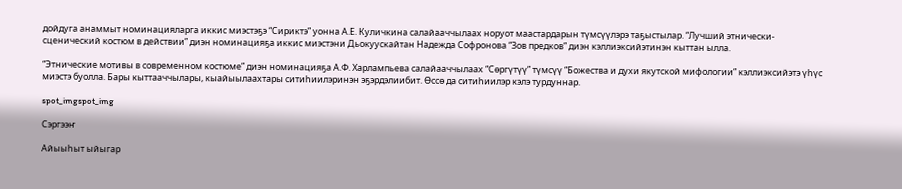дойдуга анаммыт номинацияларга иккис миэстэҕэ “Сириктэ” уонна А.Е. Куличкина салайааччылаах норуот маастардарын түмсүүлэрэ таҕыстылар. “Лучший этнически-сценический костюм в действии” диэн номинацияҕа иккис миэстэни Дьокуускайтан Надежда Софронова “Зов предков” диэн кэллиэксийэтинэн кыттан ылла.

“Этнические мотивы в современном костюме” диэн номинацияҕа А.Ф. Харлампьева салайааччылаах “Сөргүтүү” түмсүү “Божества и духи якутской мифологии” кэллиэксийэтэ үһүс миэстэ буолла. Бары кыттааччылары, кыайыылаахтары ситиһиилэринэн эҕэрдэлиибит. Өссө да ситиһиилэр кэлэ турдуннар.

spot_imgspot_img

Сэргээҥ

Айыыһыт ыйыгар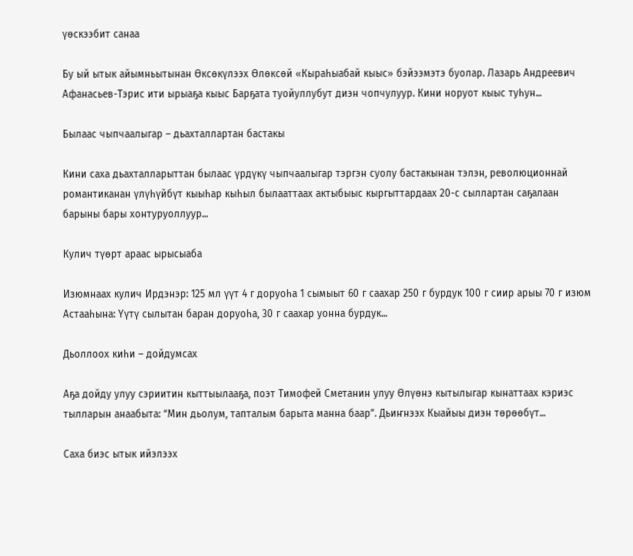үөскээбит санаа

Бу ый ытык айымньытынан Өксөкүлээх Өлөксөй «Кыраһыабай кыыс» бэйээмэтэ буолар. Лазарь Андреевич Афанасьев-Тэрис ити ырыаҕа кыыс Барҕата туойуллубут диэн чопчулуур. Кини норуот кыыс туһун...

Былаас чыпчаалыгар – дьахталлартан бастакы

Кини саха дьахталларыттан былаас үрдүкү чыпчаалыгар тэргэн суолу бастакынан тэлэн, революционнай романтиканан үлүһүйбүт кыыһар кыһыл былааттаах актыбыыс кыргыттардаах 20-с сыллартан саҕалаан барыны бары хонтуруоллуур...

Кулич түөрт араас ырысыаба

Изюмнаах кулич Ирдэнэр: 125 мл үүт 4 г доруоһа 1 сымыыт 60 г саахар 250 г бурдук 100 г сиир арыы 70 г изюм Астааһына: Үүтү сылытан баран доруоһа, 30 г саахар уонна бурдук...

Дьоллоох киһи – дойдумсах

Аҕа дойду улуу сэриитин кыттыылааҕа, поэт Тимофей Сметанин улуу Өлүөнэ кытылыгар кынаттаах кэриэс тылларын анаабыта: “Мин дьолум, тапталым барыта манна баар”. Дьиҥнээх Кыайыы диэн төрөөбүт...

Саха биэс ытык ийэлээх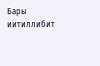Бары иитиллибит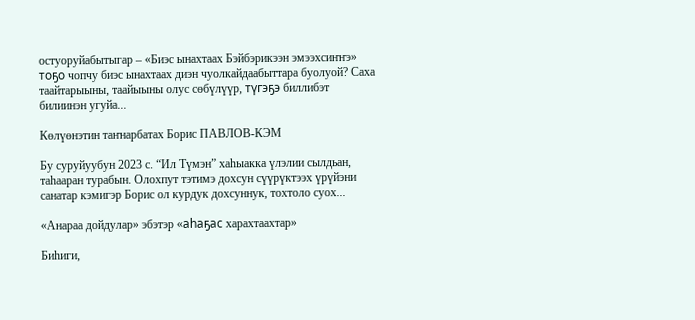остуоруйабытыгар – «Биэс ынахтаах Бэйбэрикээн эмээхсиҥҥэ» тоҕо чопчу биэс ынахтаах диэн чуолкайдаабыттара буолуой? Саха таайтарыыны, таайыыны олус сөбүлүүр, түгэҕэ биллибэт билиинэн угуйа...

Көлүөнэтин таҥнарбатах Борис ПАВЛОВ-КЭМ

Бу суруйуубун 2023 с. “Ил Түмэн” хаһыакка үлэлии сылдьан, таһааран турабын. Олохпут тэтимэ дохсун сүүрүктээх үрүйэни санатар кэмигэр Борис ол курдук дохсуннук, тохтоло суох...

«Анараа дойдулар» эбэтэр «аһаҕас харахтаахтар»

Биһиги,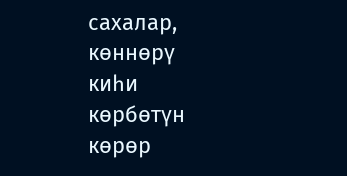сахалар, көннөрү киһи көрбөтүн көрөр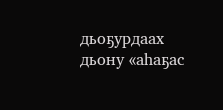дьоҕурдаах дьону «аһаҕас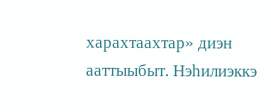харахтаахтар» диэн ааттыыбыт. Нэһилиэккэ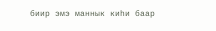биир эмэ маннык киһи баар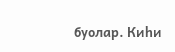буолар. Киһи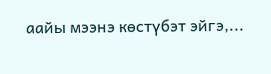аайы мээнэ көстүбэт эйгэ,...